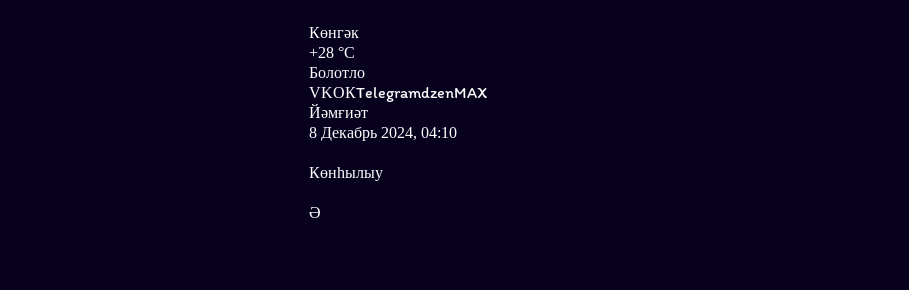Көнгәк
+28 °С
Болотло
VKОКTelegramdzenMAX
Йәмғиәт
8 Декабрь 2024, 04:10

Көнһылыу

Ә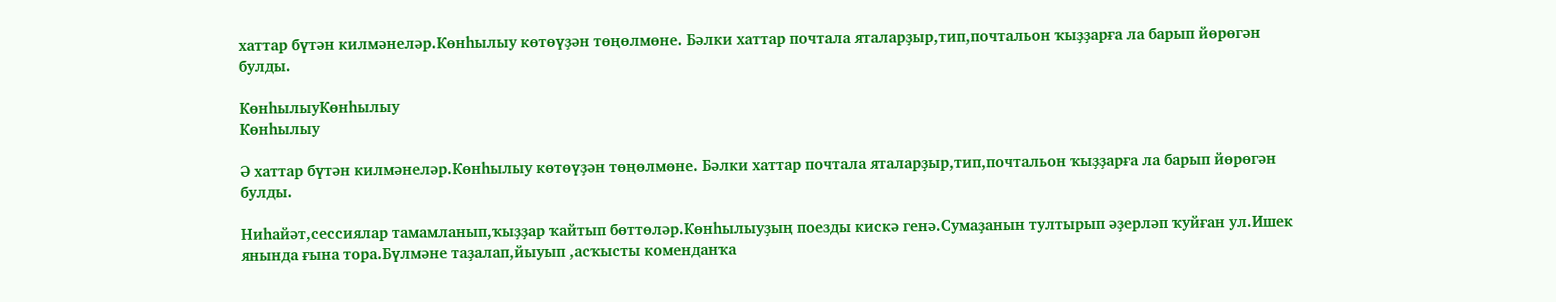хаттар бүтән килмәнеләр.Көнһылыу көтөүҙән төңөлмөне. Бәлки хаттар почтала яталарҙыр,тип,почтальон ҡыҙҙарға ла барып йөрөгән булды.

КөнһылыуКөнһылыу
Көнһылыу

Ә хаттар бүтән килмәнеләр.Көнһылыу көтөүҙән төңөлмөне. Бәлки хаттар почтала яталарҙыр,тип,почтальон ҡыҙҙарға ла барып йөрөгән булды.

Ниһайәт,сессиялар тамамланып,ҡыҙҙар ҡайтып бөттөләр.Көнһылыуҙың поезды кискә генә.Сумаҙанын тултырып әҙерләп ҡуйған ул.Ишек янында ғына тора.Бүлмәне таҙалап,йыуып ,асҡысты коменданҡа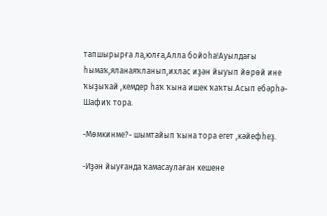тапшырырға ла,юлға,Алла бойоһа!Ауылдағы һымаҡ,яланаяҡланып,ихлас иҙән йыуып йөрөй ине ҡыҙыҡай ,кемдер һаҡ ҡына ишек ҡаҡты.Асып ебәрһә-Шафиҡ тора.

-Мөмкинме?- шымтайып ҡына тора егет ,кәйефһеҙ.

-Иҙән йыуғанда ҡамасаулаған кешене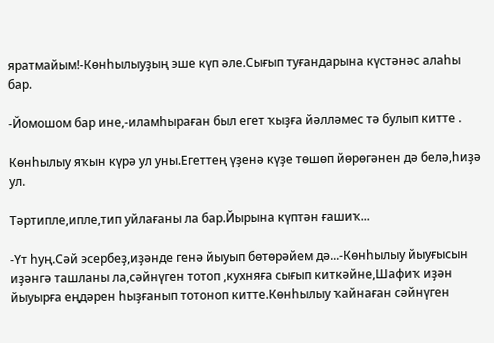яратмайым!-Көнһылыуҙың эше күп әле.Сығып туғандарына күстәнәс алаһы бар.

-Йомошом бар ине,-иламһыраған был егет ҡыҙға йәлләмес тә булып китте .

Көнһылыу яҡын күрә ул уны.Егеттең үҙенә күҙе төшөп йөрөгәнен дә белә,һиҙә ул.

Тәртипле,ипле,тип уйлағаны ла бар.Йырына күптән ғашиҡ...

-Үт һуң.Сәй эсербеҙ,иҙәнде генә йыуып бөтөрәйем дә...-Көнһылыу йыуғысын иҙәнгә ташланы ла,сәйнүген тотоп ,кухняға сығып киткәйне,Шафиҡ иҙән йыуырға еңдәрен һыҙғанып тотоноп китте.Көнһылыу ҡайнаған сәйнүген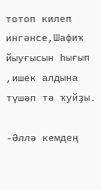тотоп килеп ингәнсе,Шафиҡ йыуғысын һығып ,ишек алдына түшәп тә ҡуйҙы.

-Әллә кемдең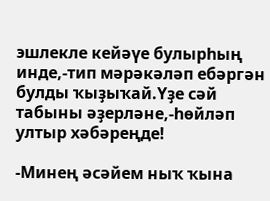эшлекле кейәүе булырһың инде,-тип мәрәкәләп ебәргән булды ҡыҙыҡай.Үҙе сәй табыны әҙерләне,-һөйләп ултыр хәбәреңде!

-Минең әсәйем ныҡ ҡына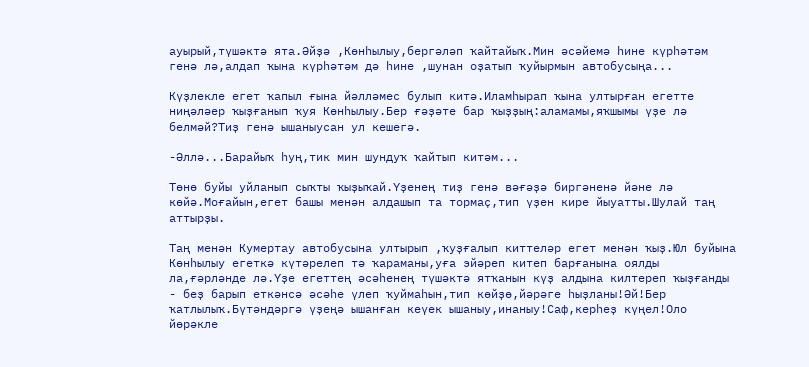ауырый,түшәктә ята.Әйҙә ,Көнһылыу,бергәләп ҡайтайыҡ.Мин әсәйемә һине күрһәтәм генә лә,алдап ҡына күрһәтәм дә һине ,шунан оҙатып ҡуйырмын автобусыңа...

Күҙлекле егет ҡапыл ғына йәлләмес булып китә.Иламһырап ҡына ултырған егетте ниңәләер ҡыҙғанып ҡуя Көнһылыу.Бер ғәҙәте бар ҡыҙҙың:аламамы,яҡшымы үҙе лә белмәй?Тиҙ генә ышаныусан ул кешегә.

-Әллә...Барайыҡ һуң,тик мин шундуҡ ҡайтып китәм...

Төнө буйы уйланып сыҡты ҡыҙыҡай.Үҙенең тиҙ генә вәғәҙә биргәненә йәне лә көйә.Моғайын,егет башы менән алдашып та тормаҫ,тип үҙен кире йыуатты.Шулай таң аттырҙы.

Таң менән Кумертау автобусына ултырып ,ҡуҙғалып киттеләр егет менән ҡыҙ.Юл буйына Көнһылыу егеткә күтәрелеп тә ҡараманы,уға эйәреп китеп барғанына оялды ла,ғәрләнде лә.Үҙе егеттең әсәһенең түшәктә ятҡанын күҙ алдына килтереп ҡыҙғанды - беҙ барып еткәнсә әсәһе үлеп ҡуймаһын,тип көйҙө,йәрәге һыҙланы!Әй!Бер ҡатлылыҡ.Бүтәндәргә үҙеңә ышанған кеүек ышаныу,инаныу!Саф,керһеҙ күңел!Оло йөрәкле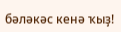бәләкәс кенә ҡыҙ!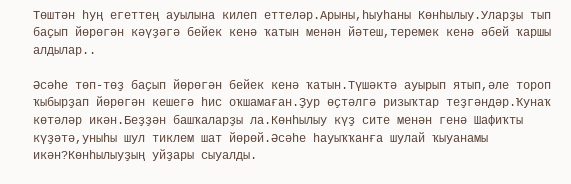Төштән һуң егеттең ауылына килеп еттеләр.Арыны,һыуһаны Көнһылыу.Уларҙы тып баҫып йөрөгән кәүҙәгә бейек кенә ҡатын менән йәтеш,теремек кенә әбей ҡаршы алдылар..

Әсәһе төп-төҙ баҫып йөрөгән бейек кенә ҡатын.Түшәктә ауырып ятып,әле тороп ҡыбырҙап йөрөгән кешегә һис оҡшамаған.Ҙур өҫтәлгә ризыҡтар теҙгәндәр.Ҡунаҡ көтәләр икән.Беҙҙән башҡаларҙы ла.Көнһылыу күҙ сите менән генә Шафиҡты күҙәтә,уныһы шул тиклем шат йөрөй.Әсәһе һауыҡҡанға шулай ҡыуанамы икән?Көнһылыуҙың уйҙары сыуалды.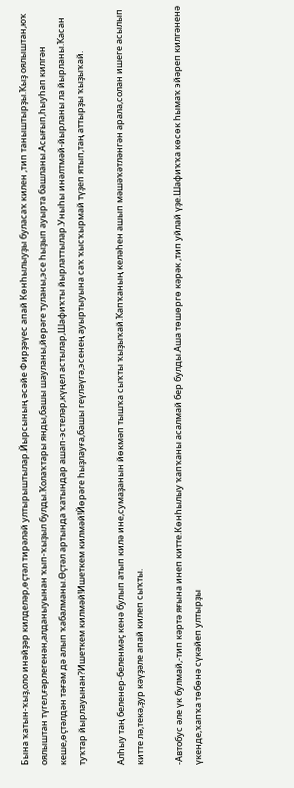Бына ҡатын-ҡыҙ,оло инәйҙәр килделәр,өҫтәл тирәләй ултырыштылар.Йырсының әсәйе Фирҙәүес апай Көнһылыуҙы буласаҡ килен ,тип таныштырҙы.Ҡыҙ оялыштан,юҡ оялыштан түгел,ғәрлегенән,алданыуынан ҡып-ҡыҙыл булды.Ҡолаҡтары янды,башы шауланы,йөрәге туланы,эсе һыҙып ауырта башланы.Асығып,һыуһап килгән кеше,өҫтәлдән тәғәм дә алып ҡабалманы.Өҫтәл артында ҡатындар ашап-эстеләр,күңел астылар,Шафиҡты йырлаттылар.Уныһы инәлтмәй-йырланы ла йырланы.Ҡасан туҡтар йырлауынан?Ишеткем килмәй!Ишеткем килмәй!Йөрәге һыҙлауға,башы геүләүгә,эсенең ауыртыуына саҡ ҡысҡырмай түҙеп ятып,таң аттырҙы ҡыҙыҡай.

Алһыу таң беленер-беленмәҫ кенә булып атып килә ине,сумаҙанын йөкмәп тышҡа сыҡты ҡыҙыҡай.Ҡапҡаның келәһен ашып мәшәҡәтләнгән арала,солан ишеге асылып китте лә,текә,ҙур кәүҙәле апай килеп сыҡты.

-Автобус әле үк булмай,-тип кәртә яғына инеп китте.Көнһылыу ҡапҡаны асалмай бер булды.Аша төшөргө кәрәк ,тип уйлай үҙе.Шафиҡҡа көсөк һымаҡ эйәреп килгәненә үкенде,ҡапҡа төбөнә сүкәйеп ултырҙы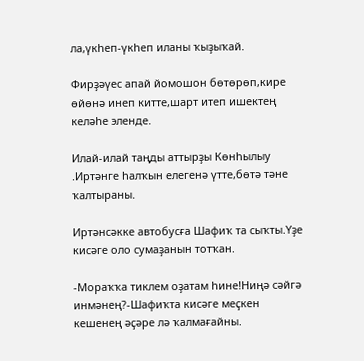ла,үкһеп-үкһеп иланы ҡыҙыҡай.

Фирҙәүес апай йомошон бөтөрөп,кире өйөнә инеп китте,шарт итеп ишектең келәһе эленде.

Илай-илай таңды аттырҙы Көнһылыу .Иртәнге һалҡын елегенә үтте,бөтә тәне ҡалтыраны.

Иртәнсәкке автобусға Шафиҡ та сыҡты.Үҙе кисәге оло сумаҙанын тотҡан.

-Мораҡҡа тиклем оҙатам һине!Ниңә сәйгә инмәнең?-Шафиҡта кисәге меҫкен кешенең әҫәре лә ҡалмағайны.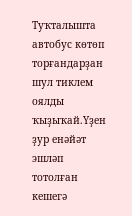Туҡталышта автобус көтөп торғандарҙан шул тиклем оялды ҡыҙыҡай.Үҙен ҙур енәйәт эшләп тотолған кешегә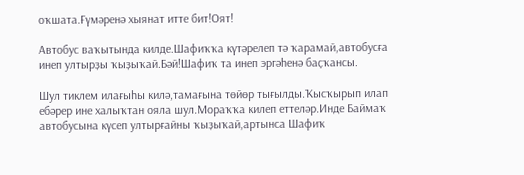оҡшата.Ғүмәренә хыянат итте бит!Оят!

Автобус ваҡытында килде.Шафиҡҡа күтәрелеп тә ҡарамай,автобусға инеп ултырҙы ҡыҙыҡай.Бәй!Шафиҡ та инеп эргәһенә баҫҡансы.

Шул тиклем илағыһы килә,тамағына төйөр тығылды.Ҡысҡырып илап ебәрер ине халыҡтан ояла шул.Мораҡҡа килеп еттеләр.Инде Баймаҡ автобусына күсеп ултырғайны ҡыҙыҡай,артынса Шафиҡ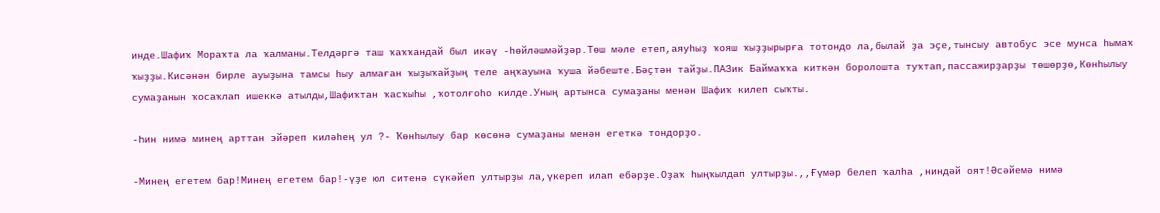инде.Шафиҡ Мораҡта ла ҡалманы.Телдәргә таш ҡаҡҡандай был икәү -һөйләшмәйҙәр.Төш мәле етеп,аяуһыҙ ҡояш ҡыҙҙырырға тотондо ла,былай ҙа эҫе,тынсыу автобус эсе мунса һымаҡ ҡыҙҙы.Кисәнән бирле ауыҙына тамсы һыу алмаған ҡыҙыҡайҙың теле аңҡауына ҡуша йәбеште.Бәҫтән тайҙы.ПАЗик Баймаҡҡа киткән боролошта туҡтап,пассажирҙарҙы төшөрҙө,Көнһылыу сумаҙанын ҡосаҡлап ишеккә атылды,Шафиҡтан ҡасҡыһы ,ҡотолғоһо килде.Уның артынса сумаҙаны менән Шафиҡ килеп сыҡты.

-Һин нимә минең арттан эйәреп киләһең ул ?- Ҡөнһылыу бар көсөнә сумаҙаны менән егеткә тондорҙо.

-Минең егетем бар!Минең егетем бар!-үҙе юл ситенә сүкәйеп ултырҙы ла,үкереп илап ебәрҙе.Оҙаҡ һыңҡылдап ултырҙы.,,Ғүмәр белеп ҡалһа ,ниндәй оят!Әсәйемә нимә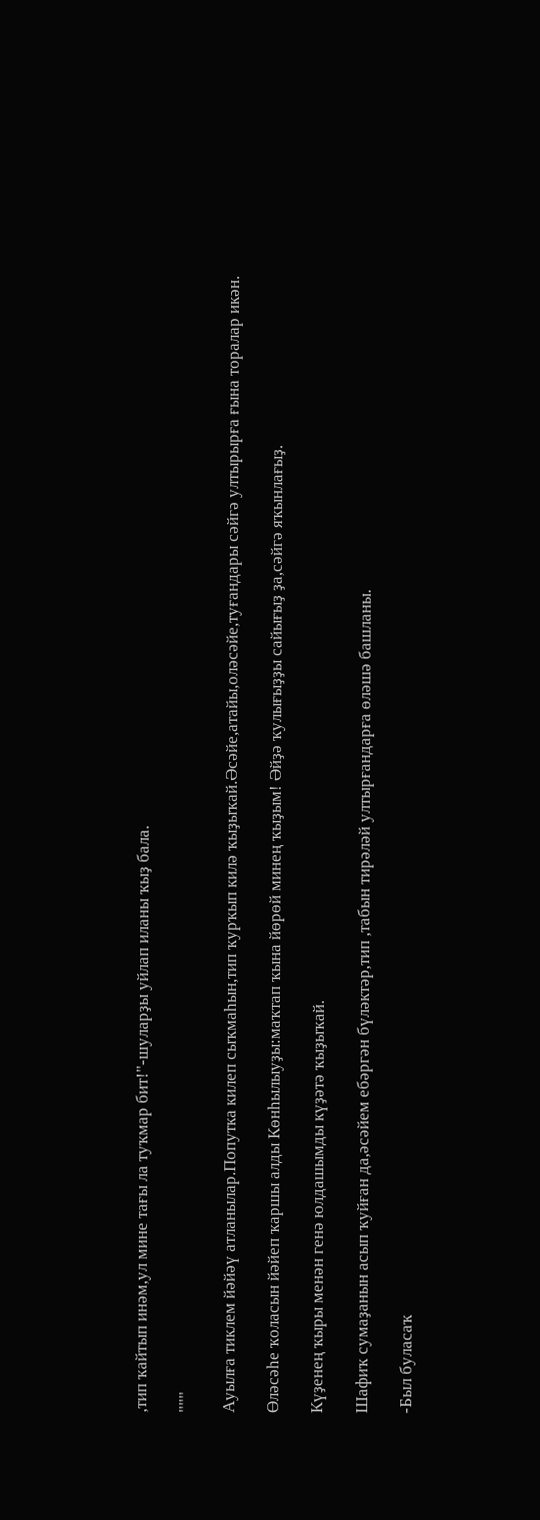,тип ҡайтып инәм,ул мине тағы ла туҡмар бит!"-шуларҙы уйлап иланы ҡыҙ бала.

"""

Ауылға тиклем йәйәү атланылар.Попутка килеп сыҡмаһын,тип ҡурҡып килә ҡыҙыҡай.Әсәйе,атайы,оләсәйе,туғандары сәйгә ултырырға ғына торалар икән.

Өләсәһе ҡоласын йәйеп ҡаршы алды Көнһылыуҙы:маҡтап ҡына йөрөй минең ҡыҙым! Әйҙә ҡулығыҙҙы сайығыҙ ҙа,сәйгә яҡынлағыҙ.

Күҙенең ҡыры менән генә юлдашымды күҙәтә ҡыҙыҡай.

Шафиҡ сумаҙанын асып ҡуйған да,әсәйем ебәргән бүләктәр,тип ,табын тирәләй ултырғандарға өләшә башланы.

-Был буласаҡ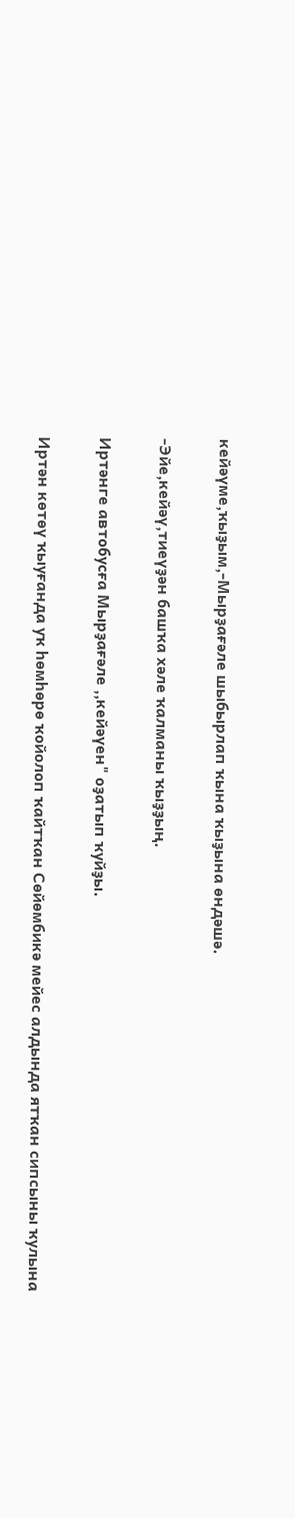кейәүме,ҡыҙым,-Мырҙағәле шыбырлап ҡына ҡыҙына өндәшә.

-Эйе,кейәү,тиеүҙән башҡа хәле ҡалманы ҡыҙҙың.

Иртәнге автобусға Мырҙағәле ,,кейәүен" оҙатып ҡуйҙы.

Иртән көтөү ҡыуғанда уҡ һөмһөрө ҡойолоп ҡайтҡан Сөйөмбикә мейес алдында ятҡан сипсыны ҡулына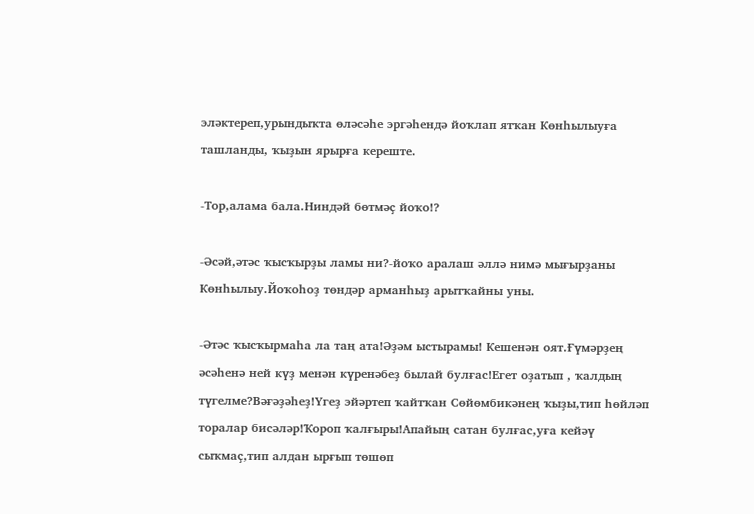эләктереп,урындыҡта өләсәһе эргәһендә йоҡлап ятҡан Көнһылыуға ташланды, ҡыҙын ярырға кереште.

-Тор,алама бала.Ниндәй бөтмәҫ йоҡо!?

-Әсәй,әтәс ҡысҡырҙы ламы ни?-йоҡо аралаш әллә нимә мығырҙаны Көнһылыу.Йоҡоһоҙ төндәр арманһыҙ арытҡайны уны.

-Әтәс ҡысҡырмаһа ла таң ата!Әҙәм ыстырамы! Кешенән оят.Ғүмәрҙең әсәһенә ней күҙ менән күренәбеҙ былай булғас!Егет оҙатып , ҡалдың түгелме?Вәғәҙәһеҙ!Үгеҙ эйәртеп ҡайтҡан Сөйөмбикәнең ҡыҙы,тип һөйләп торалар бисәләр!Ҡороп ҡалғыры!Апайың сатан булғас,уға кейәү сыҡмаҫ,тип алдан ырғып төшөп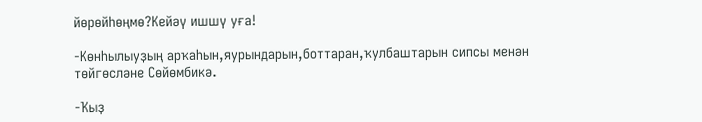йөрөйһөңмө?Кейәү ишшү уға!

-Көнһылыуҙың арҡаһын,яурындарын,боттаран,ҡулбаштарын сипсы менән төйгөсләне Сөйөмбикә.

-Ҡыҙ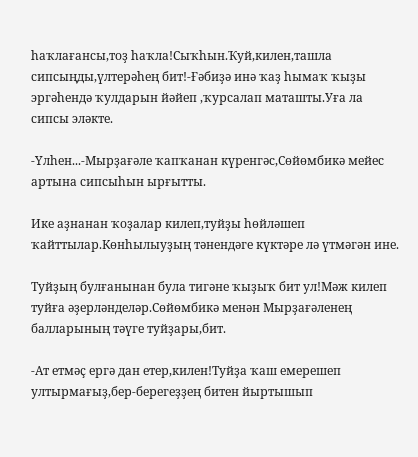һаҡлағансы,тоҙ һаҡла!Сыҡһын.Ҡуй,килен,ташла сипсыңды,үлтерәһең бит!-Ғәбиҙә инә ҡаҙ һымаҡ ҡыҙы эргәһендә ҡулдарын йәйеп ,ҡурсалап маташты.Уға ла сипсы эләкте.

-Үлһен...-Мырҙағәле ҡапҡанан күренгәс,Сөйөмбикә мейес артына сипсыһын ырғытты.

Ике аҙнанан ҡоҙалар килеп,туйҙы һөйләшеп ҡайттылар.Көнһылыуҙың тәнендәге күктәре лә үтмәгән ине.

Туйҙың булғанынан була тигәне ҡыҙыҡ бит ул!Мәж килеп туйға әҙерләнделәр.Сөйөмбикә менән Мырҙағәленең балларының тәүге туйҙары,бит.

-Ат етмәҫ ергә дан етер,килен!Туйҙа ҡаш емерешеп ултырмағыҙ,бер-берегеҙҙең битен йыртышып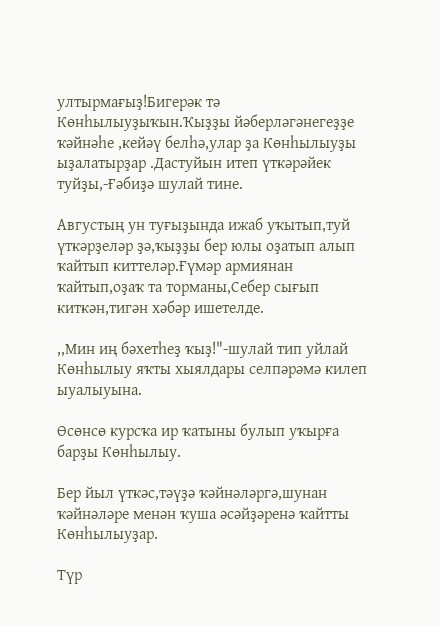ултырмағыҙ!Бигерәк тә Көнһылыуҙыҡын.Ҡыҙҙы йәберләгәнегеҙҙе ҡәйнәһе ,кейәү белһә,улар ҙа Көнһылыуҙы ыҙалатырҙар .Дастуйын итеп үткәрәйек туйҙы,-Ғәбиҙә шулай тине.

Августың ун туғыҙында ижаб уҡытып,туй үткәрҙеләр ҙә,ҡыҙҙы бер юлы оҙатып алып ҡайтып киттеләр.Ғүмәр армиянан ҡайтып,оҙаҡ та торманы,Себер сығып киткән,тигән хәбәр ишетелде.

,,Мин иң бәхетһеҙ ҡыҙ!"-шулай тип уйлай Көнһылыу яҡты хыялдары селпәрәмә килеп ыуалыуына.

Өсөнсө курсҡа ир ҡатыны булып уҡырға барҙы Көнһылыу.

Бер йыл үткәс,тәүҙә ҡәйнәләргә,шунан ҡәйнәләре менән ҡуша әсәйҙәренә ҡайтты Көнһылыуҙар.

Түр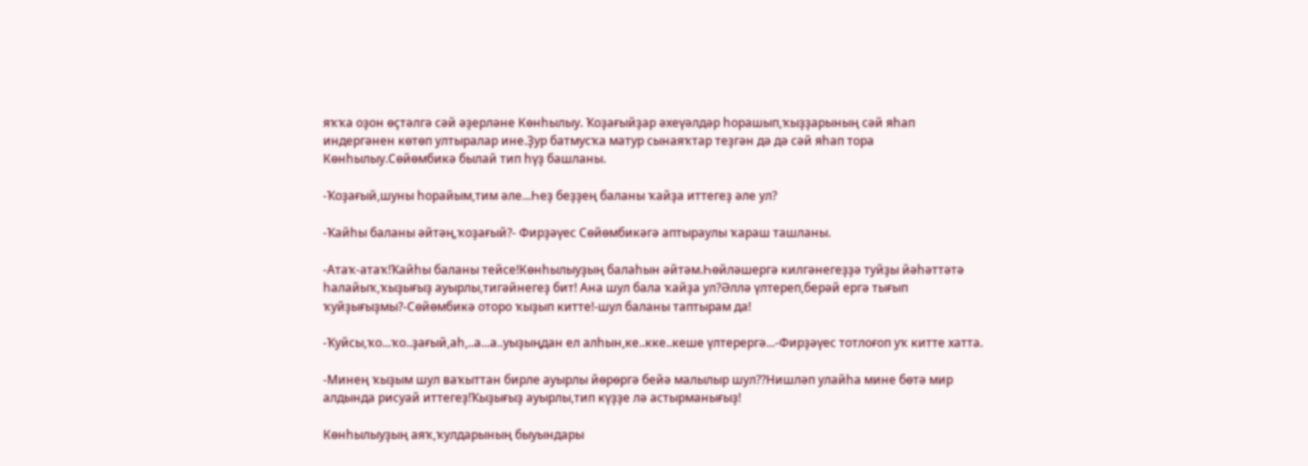яҡҡа оҙон өҫтәлгә сәй әҙерләне Көнһылыу. Ҡоҙағыйҙар әхеүәлдәр һорашып,ҡыҙҙарының сәй яһап индергәнен көтөп ултыралар ине.Ҙур батмусҡа матур сынаяҡтар теҙгән дә дә сәй яһап тора Көнһылыу.Сөйөмбикә былай тип һүҙ башланы.

-Ҡоҙағый,шуны һорайым,тим әле...Һеҙ беҙҙең баланы ҡайҙа иттегеҙ әле ул?

-Ҡайһы баланы әйтәң,ҡоҙағый?- Фирҙәүес Сөйөмбикәгә аптыраулы ҡараш ташланы.

-Атаҡ-атаҡ!Ҡайһы баланы тейсе!Көнһылыуҙың балаһын әйтәм.Һөйләшергә килгәнегеҙҙә туйҙы йәһәттәтә һалайыҡ,ҡыҙығыҙ ауырлы,тигәйнегеҙ бит! Ана шул бала ҡайҙа ул?Әллә үлтереп,берәй ергә тығып ҡуйҙығыҙмы?-Сөйөмбикә оторо ҡыҙып китте!-шул баланы таптырам да!

-Ҡуйсы,ҡо...ҡо..ҙағый,аһ,..а...а..уыҙыңдан ел алһын,ке..кке..кеше үлтерергә...-Фирҙәүес тотлоғоп уҡ китте хатта.

-Минең ҡыҙым шул ваҡыттан бирле ауырлы йөрөргә бейә малылыр шул??Нишләп улайһа мине бөтә мир алдында рисуай иттегеҙ!Ҡыҙығыҙ ауырлы,тип күҙҙе лә астырманығыҙ!

Көнһылыуҙың аяҡ,ҡулдарының быуындары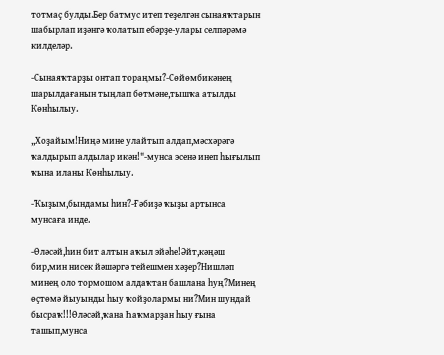тотмаҫ булды.Бер батмус итеп теҙелгән сынаяҡтарын шабырлап иҙәнгә ҡолатып ебәрҙе-улары селпәрәмә килделәр.

-Сынаяҡтарҙы онтап тораңмы?-Сөйөмбикәнең шарылдағанын тыңлап бөтмәне,тышҡа атылды Көнһылыу.

,,Хоҙайым!Ниңә мине улайтып алдап,мәсхәрәгә ҡалдырып алдылар икән!"-мунса эсенә инеп һығылып ҡына иланы Көнһылыу.

-Ҡыҙым,бындамы һин?-Ғәбиҙә ҡыҙы артынса мунсаға инде.

-Өләсәй,һин бит алтын аҡыл эйәһе!Әйт,кәңәш бир,мин нисек йәшәргә тейешмен хәҙер?Нишләп минең оло тормошом алдаҡтан башлана һуң?Минең өҫтөмә йыуынды һыу ҡойҙолармы ни?Мин шундай бысраҡ!!!Өләсәй,ҡана Һаҡмарҙан һыу ғына ташып,мунса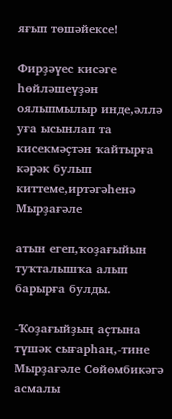яғып төшәйексе!

Фирҙәүес кисәге һөйләшеүҙән оялыпмылыр инде,әллә уға ысынлап та кисекмәҫтән ҡайтырға кәрәк булып киттеме,иртәгәһенә Мырҙағәле

атын егеп,ҡоҙағыйын туҡталышҡа алып барырға булды.

-Ҡоҙағыйҙың аҫтына түшәк сығарһаң,-тине Мырҙағәле Сөйөмбикәгә асмалы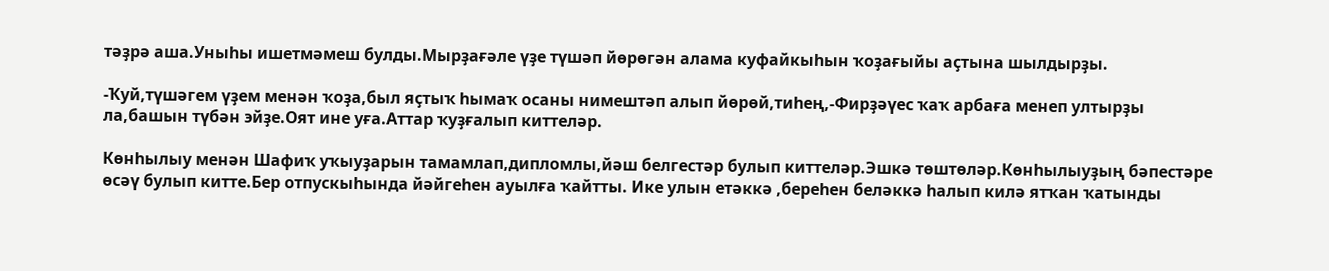тәҙрә аша.Уныһы ишетмәмеш булды.Мырҙағәле үҙе түшәп йөрөгән алама куфайкыһын ҡоҙағыйы аҫтына шылдырҙы.

-Ҡуй,түшәгем үҙем менән ҡоҙа,был яҫтыҡ һымаҡ осаны нимештәп алып йөрөй,тиһең,-Фирҙәүес ҡаҡ арбаға менеп ултырҙы ла,башын түбән эйҙе.Оят ине уға.Аттар ҡуҙғалып киттеләр.

Көнһылыу менән Шафиҡ уҡыуҙарын тамамлап,дипломлы,йәш белгестәр булып киттеләр.Эшкә төштөләр.Көнһылыуҙың бәпестәре өсәү булып китте.Бер отпускыһында йәйгеһен ауылға ҡайтты. Ике улын етәккә ,береһен беләккә һалып килә ятҡан ҡатынды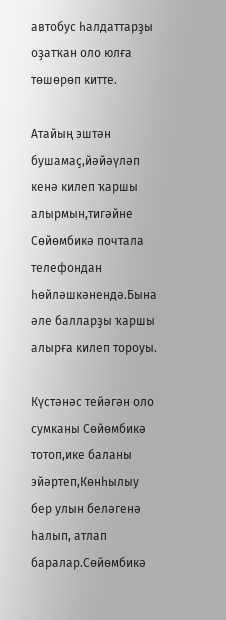автобус һалдаттарҙы оҙатҡан оло юлға төшөрөп китте.

Атайың эштән бушамаҫ,йәйәүләп кенә килеп ҡаршы алырмын,тигәйне Сөйөмбикә почтала телефондан һөйләшкәнендә.Бына әле балларҙы ҡаршы алырға килеп тороуы.

Күстәнәс тейәгән оло сумканы Сөйөмбикә тотоп,ике баланы эйәртеп,Көнһылыу бер улын беләгенә һалып, атлап баралар.Сөйөмбикә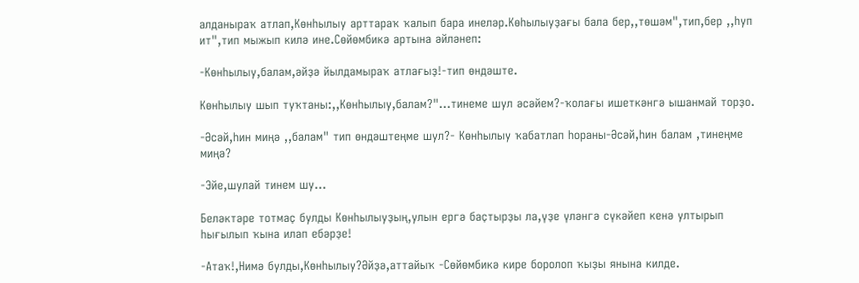алданыраҡ атлап,Көнһылыу арттараҡ ҡалып бара инеләр.Көһылыуҙағы бала бер,,төшәм",тип,бер ,,һуп ит",тип мыжып килә ине.Сөйөмбикә артына әйләнеп:

-Көнһылыу,балам,әйҙә йылдамыраҡ атлағыҙ!-тип өндәште.

Көнһылыу шып туҡтаны:,,Көнһылыу,балам?"...тинеме шул әсәйем?-ҡолағы ишеткәнгә ышанмай торҙо.

-Әсәй,һин миңә ,,балам" тип өндәштеңме шул?- Көнһылыу ҡабатлап һораны-Әсәй,һин балам ,тинеңме миңә?

-Эйе,шулай тинем шу...

Беләктәре тотмаҫ булды Көнһылыуҙың,улын ергә баҫтырҙы ла,үҙе үләнгә сүкәйеп кенә ултырып һығылып ҡына илап ебәрҙе!

-Атаҡ!,Нимә булды,Көнһылыу?Әйҙә,аттайыҡ -Сөйөмбикә кире боролоп ҡыҙы янына килде.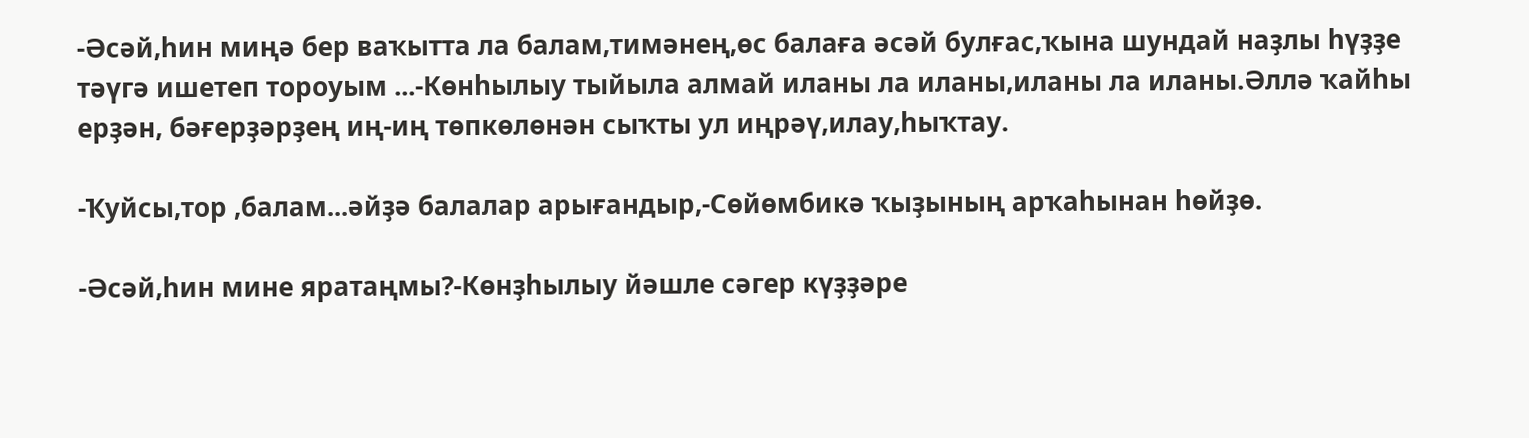-Әсәй,һин миңә бер ваҡытта ла балам,тимәнең,өс балаға әсәй булғас,ҡына шундай наҙлы һүҙҙе тәүгә ишетеп тороуым ...-Көнһылыу тыйыла алмай иланы ла иланы,иланы ла иланы.Әллә ҡайһы ерҙән, бәғерҙәрҙең иң-иң төпкөлөнән сыҡты ул иңрәү,илау,һыҡтау.

-Ҡуйсы,тор ,балам...әйҙә балалар арығандыр,-Сөйөмбикә ҡыҙының арҡаһынан һөйҙө.

-Әсәй,һин мине яратаңмы?-Көнҙһылыу йәшле сәгер күҙҙәре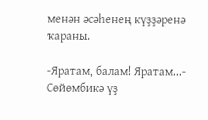менән әсәһенең күҙҙәренә ҡараны.

-Яратам, балам! Яратам...- Сөйөмбикә үҙ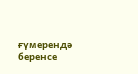ғүмерендә беренсе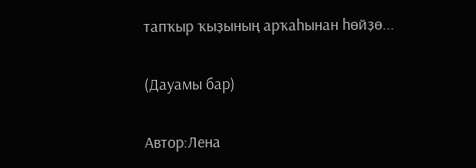тапҡыр ҡыҙының арҡаһынан һөйҙө...

(Дауамы бар)

Автор:Лена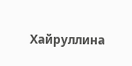Хайруллина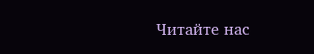Читайте нас